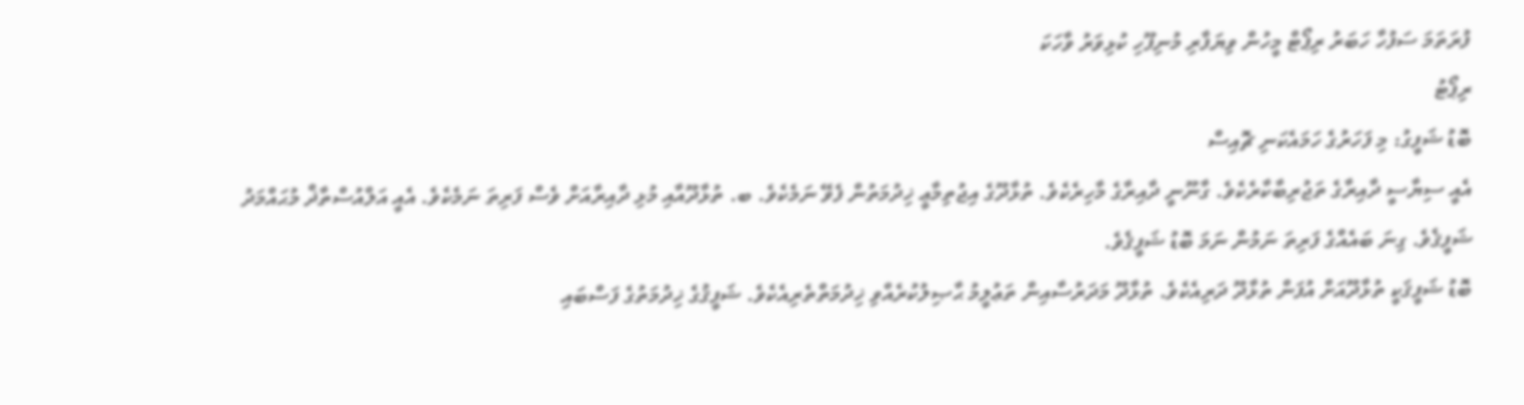ފުރަތަމަ ސަފުހާ ހަބަރު ރިޕޯޓް މީހުން ވިޔަފާރި މުނިފޫހި ކުޅިވަރު ވާހަކަ
ރިޕޯޓު
ބޮޑު ޝަފީގު: މި ފަހަރުގެ ހަމައެކަނި ޗޮއިސް
އެއީ ސިޔާސީ ދާއިރާގެ ތަޖުރިބާކާރެކެވެ. ގާނޫނީ ދާއިރާގެ މާހިރެކެވެ. ތުޅާދޫގެ އިޖުތިމާޢީ ޚިދުމަތުން ފެވޭ ނަމެކެވެ. ބ. ތުޅާދޫއާއި މުޅި ދާއިރާއަށް ވެސް ފަރިތަ ނަމެކެވެ. އެއީ އަލްއުސްތާޛް މުޙައްމަދު ޝަފީޤެވެ. ގިނަ ބައެއްގެ ފަރިތަ ނަމުން ނަމަ ބޮޑު ޝަފީޤެވެ.
ބޮޑު ޝަފީޤަކީ ތުޅާދޫއަށް އުފަން ތުޅާދޫ ދަރިއެކެވެ. ތުޅާދޫ މަދަރުސާއިން ތަޢުލީމު ޙާޞިލުކުރެއްވި ޚިދުމަތްތެރިއެކެވެ. ޝަފީޤުގެ ޚިދުމަތުގެ ފަސްބައި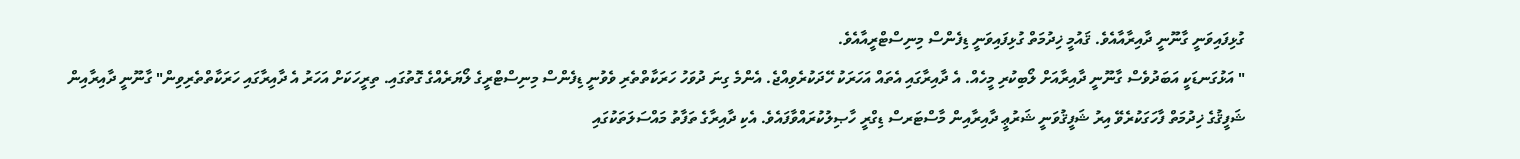ގުޅިފައިވަނީ ގާނޫނީ ދާއިރާއާއެވެ. ޤައުމީ ޚިދުމަތް ގުޅިފައިވަނީ ޑިފެންސް މިނިސްޓްރީއާއެވެ.
" އަޅުގަނޑަކީ އަބަދުވެސް ގާނޫނީ ދާއިރާއަށް ލޯބިކުރި މީހެއް. އެ ދާއިރާގައި އެތައް އަހަރަކު ހޭދަކުރެވިއްޖެ. އެންމެ ގިނަ ދުވަހު ހަރަކާތްތެރި ވެވުނީ ޑިފެންސް މިނިސްޓްރީގެ ލޯޔަރެއްގެ ގޮތުގައި. ތިރީހަކަށް އަހަރު އެ ދާއިރާގައި ހަރަކާތްތެރިވިން" ގާނޫނީ ދާއިރާއިން ޝަފީޤުގެ ޚިދުމަތް ފާހަގަކުރެވޭ އިރު ޝަފީޤުވަނީ ޝަރުޢީ ދާއިރާއިން މާސްޓަރސް ޑިގްރީ ހާޞިލުކުރައްވާފައެވެ. އެކި ދާއިރާގެ ތަފާތު މައްސަލަތަކުގައި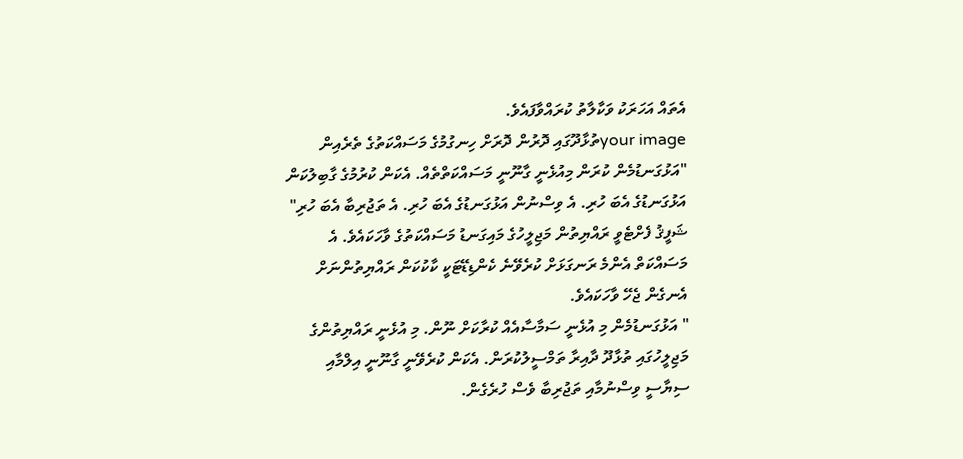އެތައް އަހަރަކު ވަކާލާތު ކުރައްވާފައެވެ.
your imageތުޅާދޫގައި ދޮރުން ދޮރަށް ހިނގުމުގެ މަސައްކަތުގެ ތެރެއިން
"އަޅުގަނޑުމެން ކުރަން މިއުޅެނީ ގާނޫނީ މަސައްކަތްތެއް. އެކަން ކުރުމުގެ ގާބިލުކަން އަޅުގަނޑުގެ އެބަ ހުރި. އެ ވިސްނުން އަޅުގަނޑުގެ އެބަ ހުރި. އެ ތަޖުރިބާ އެބަ ހުރި" ޝަފީޤު ފެށްޓެވީ ރައްޔިތުން މަޖިލީހުގެ މައިގަނޑު މަސައްކަތުގެ ވާހަކައެވެ. އެ މަސައްކަތް އެންމެ ރަނގަޅަށް ކުރެވޭނެ ކެންޑިޑޭޓަކީ ކާކުކަން ރައްޔިތުންނަށް އެނގެން ޖެހޭ ވާހަކައެވެ.
" އަޅުގަނޑުމެން މި އުޅެނީ ސަމާސާއެއް ކުރާކަށް ނޫން. މި އުޅެނީ ރައްޔިތުންގެ މަޖިލީހުގައި ތުޅާދޫ ދާއިރާ ތަމްސީލުކުރަން. އެކަން ކުރެވޭނީ ގާނޫނީ އިލްމާއި ސިޔާސީ ވިސްނުމާއި ތަޖުރިބާ ވެސް ހުރެގެން.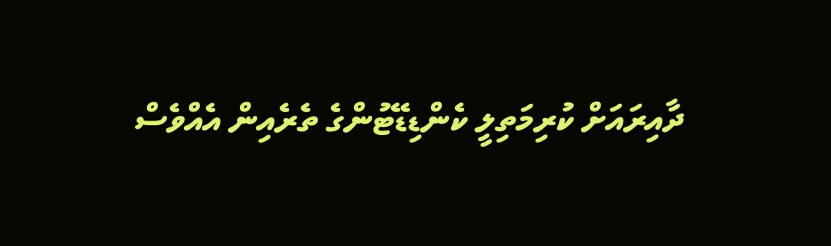ދާއިރައަށް ކުރިމަތިލީ ކެންޑިޑޭޓުންގެ ތެރެއިން އެއްވެސް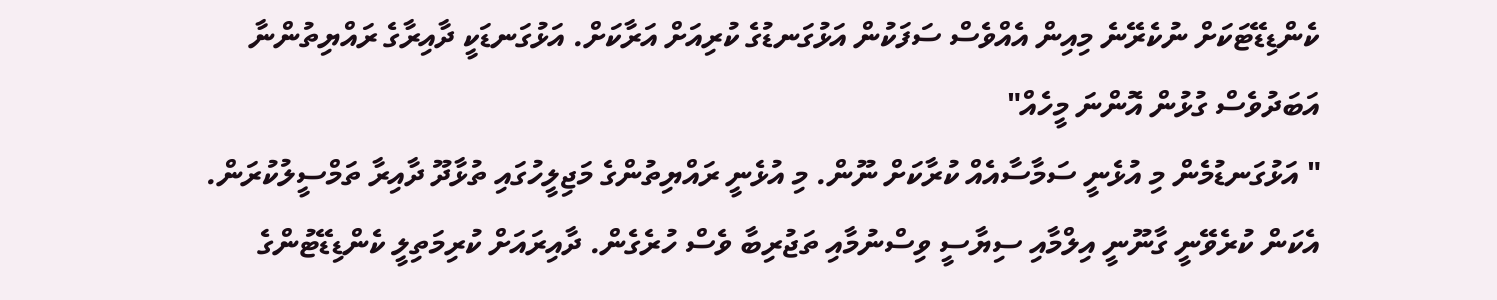ކެންޑިޑޭޓަކަށް ނުކެރޭނެ މިއިން އެއްވެސް ސަފަކުން އަޅުގަނޑުގެ ކުރިއަށް އަރާކަށް. އަޅުގަނޑަކީ ދާއިރާގެ ރައްޔިތުންނާ އަބަދުވެސް ގުޅުން އޮންނަ މީހެއް"
" އަޅުގަނޑުމެން މި އުޅެނީ ސަމާސާއެއް ކުރާކަށް ނޫން. މި އުޅެނީ ރައްޔިތުންގެ މަޖިލީހުގައި ތުޅާދޫ ދާއިރާ ތަމްސީލުކުރަން. އެކަން ކުރެވޭނީ ގާނޫނީ އިލްމާއި ސިޔާސީ ވިސްނުމާއި ތަޖުރިބާ ވެސް ހުރެގެން. ދާއިރައަށް ކުރިމަތިލީ ކެންޑިޑޭޓުންގެ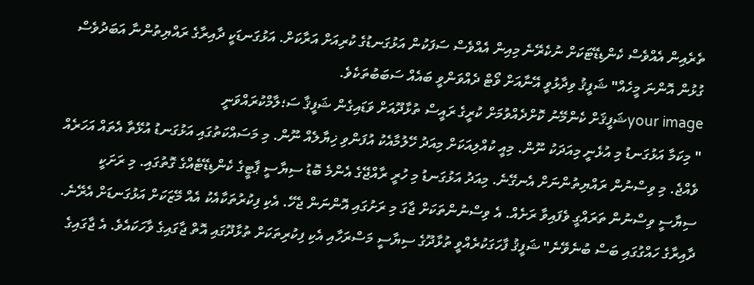ތެރެއިން އެއްވެސް ކެންޑިޑޭޓަކަށް ނުކެރޭނެ މިއިން އެއްވެސް ސަފަކުން އަޅުގަނޑުގެ ކުރިއަށް އަރާކަށް. އަޅުގަނޑަކީ ދާއިރާގެ ރައްޔިތުންނާ އަބަދުވެސް ގުޅުން އޮންނަ މީހެއް" ޝަފީޤު ވިދާޅުވީ އޭނާއަށް ވޯޓް ދެއްވަންވީ ބައެއް ސަބަބުތަކެވެ.
your imageޝަފީޤަށް ކެންމޭނު ކޮށްދެއްވުމަށް ކުރީގެ ރައީސް ތުޅާދޫއަށް ވަޑައިގެން ޝަފީޤާ ސަ؛ލާމްކުރައްވަނީ
" މިކަމާ އަޅުގަނޑު މި އުޅެނީ މިއަދަކު ނޫން. މިއީ ކުއްލިއަކަށް މިއަދު ހޭލުމާއެކު އުފަންވި ޚިޔާލެއް ނޫން. މި މަސައްކަތުގައި އަޅުގަނޑު އުޅޭތާ އެތައް އަހަރެއް ވެއްޖެ. މި ވިސްނުން ރައްޔިތުންނަށް އެނގޭނެ. މިއަދު އަޅުގަނޑު މި ހުރީ ރާއްޖޭގެ އެންމެ ބޮޑު ސިޔާސީ ޕާޓީގެ ކެންޑިޑޭޓެއްގެ ގޮތުގައި. މި ރަށަކީ ސިޔާސީ ވިސްނުން ތަރައްގީ ވެފައިވާ ރަށެއް. އެ ވިސްނުންތަކަށް ޖާގަ މި ރަށުގައި އޮންނަން ޖެހޭ. އެކި ފިކުރުތަކާއެކު އެއް މޭޒަކަށް އަޅުގަނޑަށް އެރޭނެ. ދާއިރާގެ ހައްގުގައި ބަސް ބުނެވޭނެ" ޝަފީޤު ފާހަގަކުރެއްވީ ތުޅާދޫގެ ސިޔާސީ މަސްރަހާއި އެކި ފިކުރިތަކަށް ތުޅާދޫގައި އޮތް ޖާގައިގެ ވާހަކައެވެ. އެ ޖާގައިގެ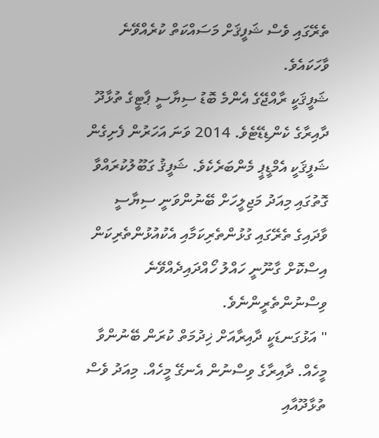ތެރޭގައި ވެސް ޝަފީޤަށް މަސައްކަތް ކުރެއްވޭނެ ވާހަކައެވެ.
ޝަފީޤަކީ ރާއްޖޭގެ އެންމެ ބޮޑު ސިޔާސީ ޕާޓީގެ ތުޅާދޫ ދާއިރާގެ ކެންޑިޑޭޓެވެ. 2014 ވަނަ އަހަރުން ފެށިގެން ޝަފީޤަކީ އެމްޑީޕީ މެންބަރެކެވެ. ޝަފީޤު ގަބޫލުކުރައްވާ ގޮތުގައި މިއަދު މަޖިލީހަށް ބޭނުންވަނީ ސިޔާސީ ވާދައިގެ ތެރޭގައި ގުޅުންތެރިކަމާއި އެކުއުޅުންތެރިކަން އިސްކޮށް ގާނޫނީ ހައްލު ހޯއްދައިދެއްވޭނެ ވިސްނުންތެރީންނެވެ.
" އަޅުގަނޑަކީ ދާއިރާއަށް ޚިދުމަތް ކުރަން ބޭނުންވާ މީހެއް. ދާއިރާގެ ވިސްނުން އެނގޭ މީހެއް. މިއަދު ވެސް ތުޅާދޫއާއި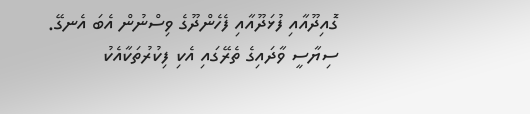ގޮއިދޫއާއި ފުޅަދޫއާއި ފެހެންދޫގެ ވިސްނުން އެބަ އެނގޭ. ސިޔާސީ ވާދައިގެ ތެރޭގައި އެކި ފިކުރުތަކާއެކު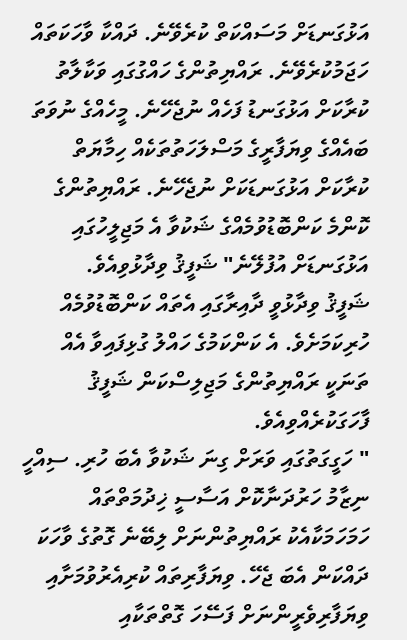އަޅުގަނޑަށް މަސައްކަތް ކުރެވޭނެ. ދައްކާ ވާހަކަތައް ހަޖަމުކުރެވޭނެ. ރައްޔިތުންގެ ހައްގުގައި ވަކާލާތު ކުރާކަށް އަޅުގަނޑު ފަހެއް ނުޖެހޭނެ. މީހެއްގެ ނުވަތަ ބައެއްގެ ވިޔަފާރީގެ މަސްލަހަތުތަކެއް ހިމާޔަތް ކުރާކަށް އަޅުގަނޑަކަށް ނުޖެހޭނެ. ރައްޔިތުންގެ ކޮންމެ ކަންބޮޑުވުމެއްގެ ޝަކުވާ އެ މަޖިލީހުގައި އަޅުގަނޑަށް އުފުލޭނެ" ޝަފީޤު ވިދާޅުވިއެވެ.
ޝަފީޤު ވިދާޅުވީ ދާއިރާގައި އެތައް ކަންބޮޑުވުމެއް ހުރިކަމަށެވެ. އެ ކަންކަމުގެ ހައްލު ގުޅިފައިވާ އެއް ތަނަކީ ރައްޔިތުންގެ މަޖިލިސްކަން ޝަފީޤު ފާހަގަކުރެއްވިއެވެ.
" ހަގީގަތުގައި ވަރަށް ގިނަ ޝަކުވާ އެބަ ހުރި. ސިއްހީ ނިޒާމު ހަރުދަނާކޮށް އަސާސީ ޚިދުމަތްތައް ހަމަހަމަކާއެކު ރައްޔިތުންނަށް ލިބޭނެ ގޮތުގެ ވާހަކަ ދައްކަން އެބަ ޖެހޭ. ވިޔަފާރިތައް ކުރިއެރުވުމަށާއި ވިޔަފާރިވެރީންނަށް ފަސޭހަ ގޮތްތަކާއި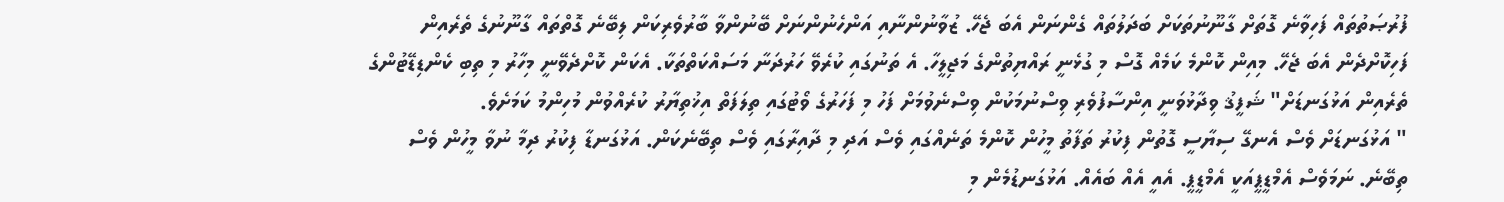ފުރުޞަތުތައް ފަހިވާނެ ގޮތަށް ގާނޫނުތަކަށް ބަދަލުތައް ގެންނަން އެބަ ޖެހޭ. ޒުވާނުންނާއި އަންހެނުންނަށް ބޭނުންވާ ބާރުވެރިކަން ލިބޭނެ ގޮތްތައް ގާނޫނުގެ ތެރެއިން ފަހިކޮށްދެން އެބަ ޖެހޭ. މިއިން ކޮންމެ ކަމެއް ގޮސް މި ގުޅެނީ ރައްޔިތުންގެ މަޖިލީހާ. އެ ތަނުގައި ކުރެވޭ ހަރުދަނާ މަސައްކަތްތަކާ. އެކަން ކޮށްދެވޭނީ މިހާރު މި ތިބި ކެންޑިޑޭޓުންގެ ތެރެއިން އަޅުގަނޑަށް" ޝަފީޤު ވިދާޅުވަނީ އިންސާފުވެރި ވިސްނުމަކުން ވިސްނެވުމަށް ފަހު މި ފަހަރުގެ ވޯޓުގައި ތިލަފަތް އިޚުތިޔާރު ކުރެއްވުން މުހިންމު ކަމަށެވެ.
" އަޅުގަނޑަށް ވެސް އެނގޭ ސިޔާސީ ގޮތުން ފިކުރު ތަފާތު މީހުން ކޮންމެ ތަނެއްގައި ވެސް އަދި މި ދާއިރާގައި ވެސް ތިބޭނެކަން. އަޅުގަނޑާ ފިކުރު ދިމާ ނުވާ މީހުން ވެސް ތިބޭނެ. ނަމަވެސް އެމްޑީޕީއަކީ އެމްޑީޕީ. އެއީ އެއް ބައެއް. އަޅުގަނޑުމެން މި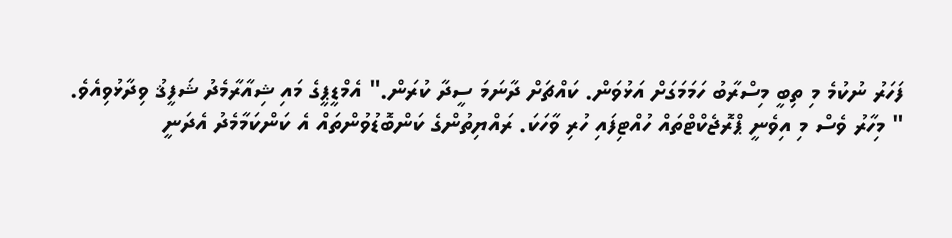ފަހަރު ނުކުމެ މި ތިބީ މިސްރާބު ހަމަމަގަށް އަޅުވަން. ކައްޗަށް ދާނަމަ ސީދާ ކުރަން." އެމްޑީޕީގެ މައި ޝިއާރާމެދު ޝަފީޤު ވިދާޅުވިއެވެ.
" މިހާރު ވެސް މި އިވެނީ ޕްރޮޖެކްޓްތައް ހުއްޓިފައި ހުރި ވާހަކަ. ރައްޔިތުންގެ ކަންބޮޑުވުންތައް އެ ކަންކަމާމެދު އެދަނީ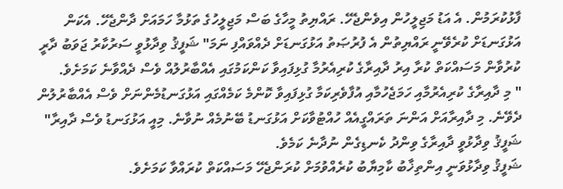ފާޅުކުރަމުން. އެ އަޑު މަޖިލީހުން އިވެންޖެހޭ. ރައްޔިތު މީހާގެ ބަސް މަޖިލީހުގެ ތަޅުމާ ހަމައަށް ދާންޖެހޭ. އެކަން އަޅުގަނޑަށް ކުރެވޭނީ ރައްޔިތުން އެ ފުރުޞަތު އަޅުގަނޑަށް ދެއްވައްފި ނަމަ" ޝަފީޤު ވިދާޅުވީ ސަރުކާރު ޖަވަބު ދާރީ ކުރުވާން މަސައްކަތް ކުރާ އިރު ދާއިރާގެ ކުރިއެރުމާ ގުޅިފައިވާ ކަންކަމުގައި އެއްބާރުލުއް ވެސް ދެއްވާނެ ކަމަށެވެ.
" މި ދާއިރާގެ ކުރިއެރުމާއި ހަމަޖެހުމާއި އުފާވެރިކަމާ ގުޅިފައިވާ ކޮންމެ ކަމެއްގައި އަޅުގަނޑުމެންނަށް ވެސް އެއްބާރުލުން ދެވޭނެ. މި ދާއިރާއަށް އަންނަ ތަރައްގީއެއް ހުއްޓުވާކަށް އަޅުގަނޑު ބޭނުމެއް ނުވާނެ. މިއީ އަޅުގަނޑު ވެސް ދާއިރާ" ޝަފީޤު ވިދާޅުވީ ދާއިރާގެ ވިންދު ކެނޑިގެން ނުދާނެ ކަމެވެ.
ޝަފީޤު ވިދާޅުވަނީ އިންތިޚާބު ކާމިޔާބު ކުރެއްވުމަށް ކުރަންޖެހޭ މަސައްކަތް ކުރައްވާ ކަމަށެވެ.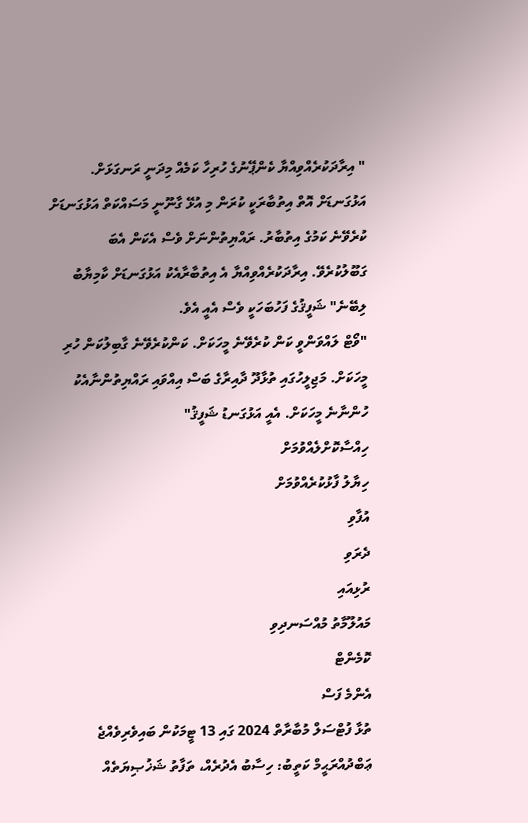" އިރާދަކުރެއްވިއްޔާ ކެންޕޭނުގެ ހުރިހާ ކަމެއް މިދަނީ ރަނގަޅަށް. އަޅުގަނޑަށް އޮތް އިތުބާރަކީ ކުރަން މި އުޅޭ ގާނޫނީ މަސައްކަތް އަޅުގަނޑަށް ކުރެވޭނެ ކަމުގެ އިތުބާރު. ރައްޔިތުންނަށް ވެސް އެކަން އެބަ ގަބޫލުކުރެވޭ. އިރާދަކުރެއްވިއްޔާ އެ އިތުބާރާއެކު އަޅުގަނޑަށް ކާމިޔާބު ލިބޭނެ" ޝަފީޤުގެ ފަހުބަހަކީ ވެސް އެއީ އެވެ.
"ވޯޓް ލައްވަންވީ ކަން ކުރެވޭނެ މީހަކަށް. ކަންކުރެވޭނެ ގާބިލުކަން ހުރި މީހަކަށް. މަޖިލީހުގައި ތުޅާދޫ ދާއިރާގެ ބަސް އިއްވައި ރައްޔިތުންނާއެކު ހުންނާނެ މީހަކަށް. އެއީ އަޅުގަނޑު ޝަފީޤު"
ހިއްސާކޮށްލެއްވުމަށް
ހިޔާލު ފާޅުކުރެއްވުމަށް
އުފާވި
ދެރަވި
ރުޅިއައި
މައުލޫމާތު މުއްސަނދިވި
ކޮމެންޓް
އެންމެ ފަސް
ތުޅާ ފުޓްސަލް މުބާރާތް 2024 ގައި 13 ޓީމަކުން ބައިވެރިވެއްޖެ
ޢަބްދުއްރަޙީމް ކަތީބު: ހިސާބު އެދުރެއް، ތަފާތު ޝަޚުޞިޔަތެއް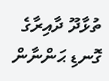ތުޅާދޫ ދާއިރާގެ ގޮނޑި ޙަންނާން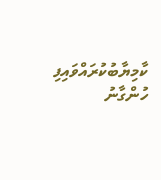ކާމިޔާބުކުރައްވައިފި
ހުންގާނު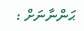ޙަންނާނަށް :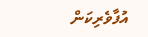އުފާވެރިކަން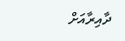ދާއިރާއަށް